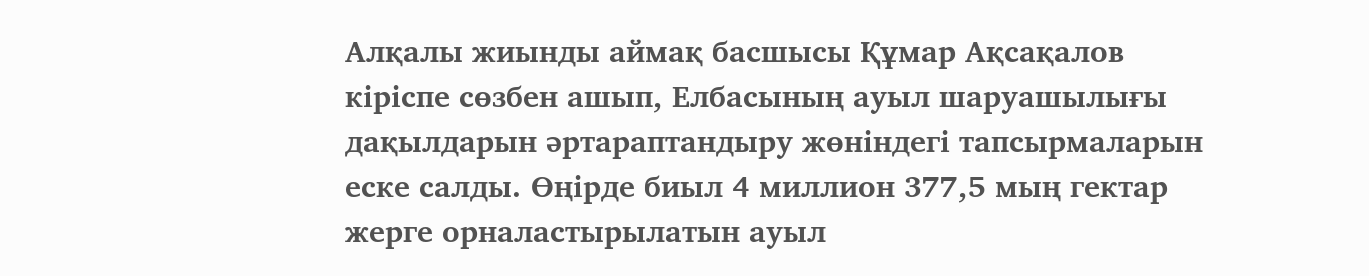Алқалы жиынды аймақ басшысы Құмар Ақсақалов кіріспе сөзбен ашып, Елбасының ауыл шаруашылығы дақылдарын әртараптандыру жөніндегі тапсырмаларын еске салды. Өңірде биыл 4 миллион 377,5 мың гектар жерге орналастырылатын ауыл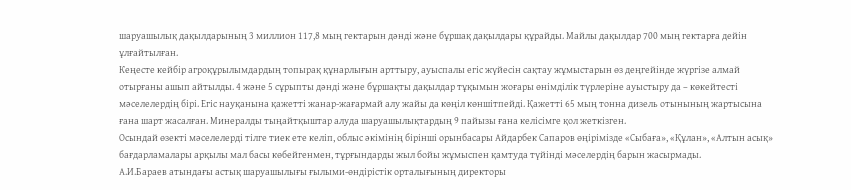шаруашылық дақылдарының 3 миллион 117,8 мың гектарын дәнді және бұршақ дақылдары құрайды. Майлы дақылдар 700 мың гектарға дейін ұлғайтылған.
Кеңесте кейбір агроқұрылымдардың топырақ құнарлығын арттыру, ауыспалы егіс жүйесін сақтау жұмыстарын өз деңгейінде жүргізе алмай отырғаны ашып айтылды. 4 және 5 сұрыпты дәнді және бұршақты дақылдар тұқымын жоғары өнімділік түрлеріне ауыстыру да – көкейтесті мәселелердің бірі. Егіс науқанына қажетті жанар-жағармай алу жайы да көңіл көншітпейді. Қажетті 65 мың тонна дизель отынының жартысына ғана шарт жасалған. Минералды тыңайтқыштар алуда шаруашылықтардың 9 пайызы ғана келісімге қол жеткізген.
Осындай өзекті мәселелерді тілге тиек ете келіп, облыс әкімінің бірінші орынбасары Айдарбек Сапаров өңірімізде «Сыбаға», «Құлан», «Алтын асық» бағдарламалары арқылы мал басы көбейгенмен, тұрғындарды жыл бойы жұмыспен қамтуда түйінді мәселердің барын жасырмады.
А.И.Бараев атындағы астық шаруашылығы ғылыми-өндірістік орталығының директоры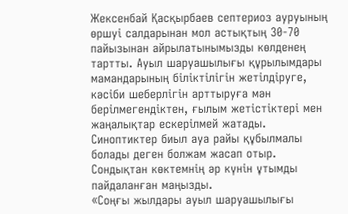Жексенбай Қасқырбаев септериоз ауруының өршуі салдарынан мол астықтың 30-70 пайызынан айрылатынымызды көлденең тартты. Ауыл шаруашылығы құрылымдары мамандарының біліктілігін жетілдіруге, кәсіби шеберлігін арттыруға мән берілмегендіктен, ғылым жетістіктері мен жаңалықтар ескерілмей жатады.
Синоптиктер биыл ауа райы құбылмалы болады деген болжам жасап отыр. Сондықтан көктемнің әр күнін ұтымды пайдаланған маңызды.
«Соңғы жылдары ауыл шаруашылығы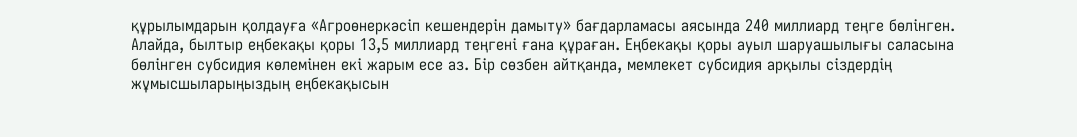құрылымдарын қолдауға «Агроөнеркәсіп кешендерін дамыту» бағдарламасы аясында 240 миллиард теңге бөлінген. Алайда, былтыр еңбекақы қоры 13,5 миллиард теңгені ғана құраған. Еңбекақы қоры ауыл шаруашылығы саласына бөлінген субсидия көлемінен екі жарым есе аз. Бір сөзбен айтқанда, мемлекет субсидия арқылы сіздердің жұмысшыларыңыздың еңбекақысын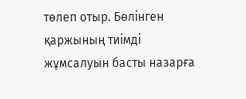төлеп отыр. Бөлінген қаржының тиімді жұмсалуын басты назарға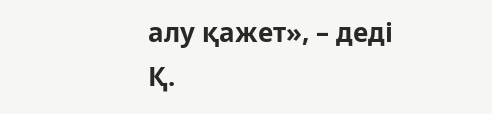алу қажет», – деді Қ.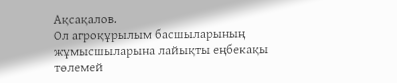Ақсақалов.
Ол агроқұрылым басшыларының жұмысшыларына лайықты еңбекақы төлемей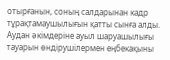отырғанын, соның салдарынан кадр тұрақтамаушылығын қатты сынға алды. Аудан әкімдеріне ауыл шаруашылығы тауарын өндірушілермен еңбекақыны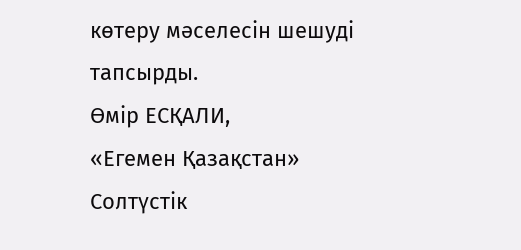көтеру мәселесін шешуді тапсырды.
Өмір ЕСҚАЛИ,
«Егемен Қазақстан»
Солтүстік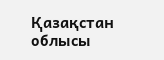Қазақстан облысы